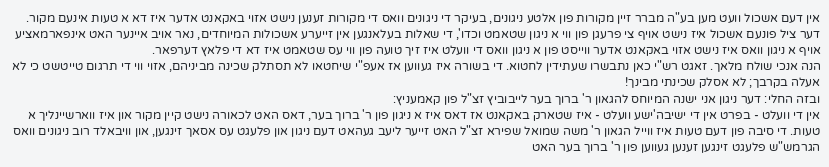אין דעם אשכול וועט מען בע"ה מברר זיין מקורות פון אלטע ניגונים, בעיקר די ניגונים וואס די מקורות זענען נישט אזוי באקאנט אדער איז דא א טעות אינעם מקור.
דער ציל פונעם אשכול איז נישט אויף צי פרעגן פון ווי א ניגון שטאמט וכדו', די שאלות בעלאנגען אין זייערע אשכולות המיוחדים, נאר אויב איינער האט אינפארמאציע אויף א ניגון וואס איז נישט אזוי באקאנט אדער ווייסט פון א ניגון וואס די וועלט איז זיך טועה פון ווי עס שטאמט איז דא די פלאץ דערפאר.
הנה אנכי שולח מלאך. זאגט רש"י כאן נתבשרו שעתידין לחטוא. די בשורה איז געווען אז אעפ"י שיחטאו לא תסתלק שכינה מביניהם, אזוי ווי די תרגום טייטשט כי לא אעלה בקרבך; לא אסלק שכינתי מבינך!
ובזה החלי: דער ניגון אני ישנה המיוחס להגאון ר' ברוך בער לייבוביץ זצ"ל פון קאמעניץ:
אין די וועלט - בפרט אין די ישיבה'ישע וועלט - איז שטארק באקאנט אז דאס איז א ניגון פון ר' ברוך בער, דאס האט לכאורה נישט קיין מקור און איז ווארשיינליך א טעות. די סיבה פון דעם טעות איז ווייל הגאון ר' משה שמואל שפירא זצ"ל האט זייער ליעב געהאט דעם ניגון און פלעגט עס אסאך זינגען, און וויבאלד רוב ניגונים וואס הגרמש"ש פלעגט זינגען זענען געווען פון ר' ברוך בער האט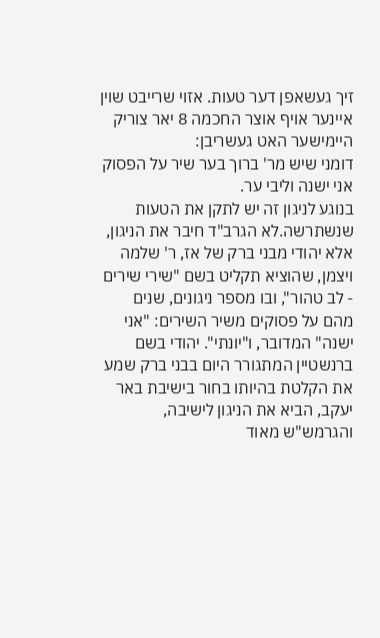זיך געשאפן דער טעות. אזוי שרייבט שוין איינער אויף אוצר החכמה 8 יאר צוריק
היימישער האט געשריבן:
דומני שיש מר' ברוך בער שיר על הפסוק אני ישנה וליבי ער.
בנוגע לניגון זה יש לתקן את הטעות שנשתרשה.לא הגרב"ד חיבר את הניגון, אלא יהודי מבני ברק של אז, ר' שלמה ויצמן, שהוציא תקליט בשם "שירי שירים - לב טהור", ובו מספר ניגונים, שנים מהם על פסוקים משיר השירים: "אני ישנה" המדובר, ו"יונתי". יהודי בשם ברנשטיין המתגורר היום בבני ברק שמע את הקלטת בהיותו בחור בישיבת באר יעקב, הביא את הניגון לישיבה, והגרמש"ש מאוד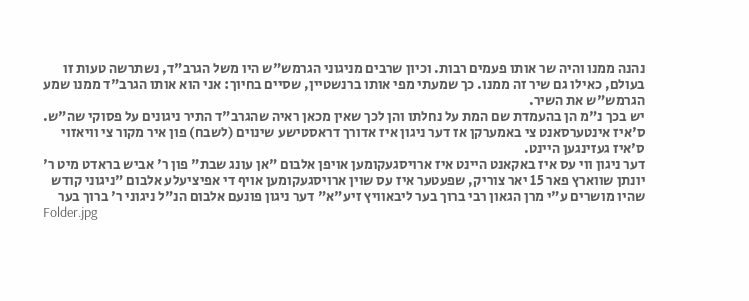נהנה ממנו והיה שר אותו פעמים רבות. וכיון שרבים מניגוני הגרמש"ש היו משל הגרב"ד, נשתרשה טעות זו בעולם, כאילו גם שיר זה ממנו. כך שמעתי מפי אותו ברנשטיין, שסיים בחיוך: אני הוא אותו הגרב"ד ממנו שמע הגרמש"ש את השיר.
יש בכך נ"מ הן בהעמדת שם המת על נחלתו והן לכך שאין מכאן ראיה שהגרב"ד התיר ניגונים על פסוקי שה"ש.
ס'איז אינטערסאנט צי באמערקן אז דער ניגון איז אדורך דראסטישע שינוים (לשבח) פון איר מקור צי וויאזוי ס'איז געזינגען היינט.
דער ניגון ווי עס איז באקאנט היינט איז ארויסגעקומען אויפן אלבום "אן עונג שבת" פון ר' אביש בראדט מיט ר' יונתן שווארץ פאר 15 יאר צוריק, שפעטער איז עס שוין ארויסגעקומען אויף די אפיציעלע אלבום "ניגוני קודש שהיו מושרים ע"י מרן הגאון רבי ברוך בער ליבאוויץ זיע"א" דער ניגון פונעם אלבום הנ"ל ניגוני ר' ברוך בער
Folder.jpg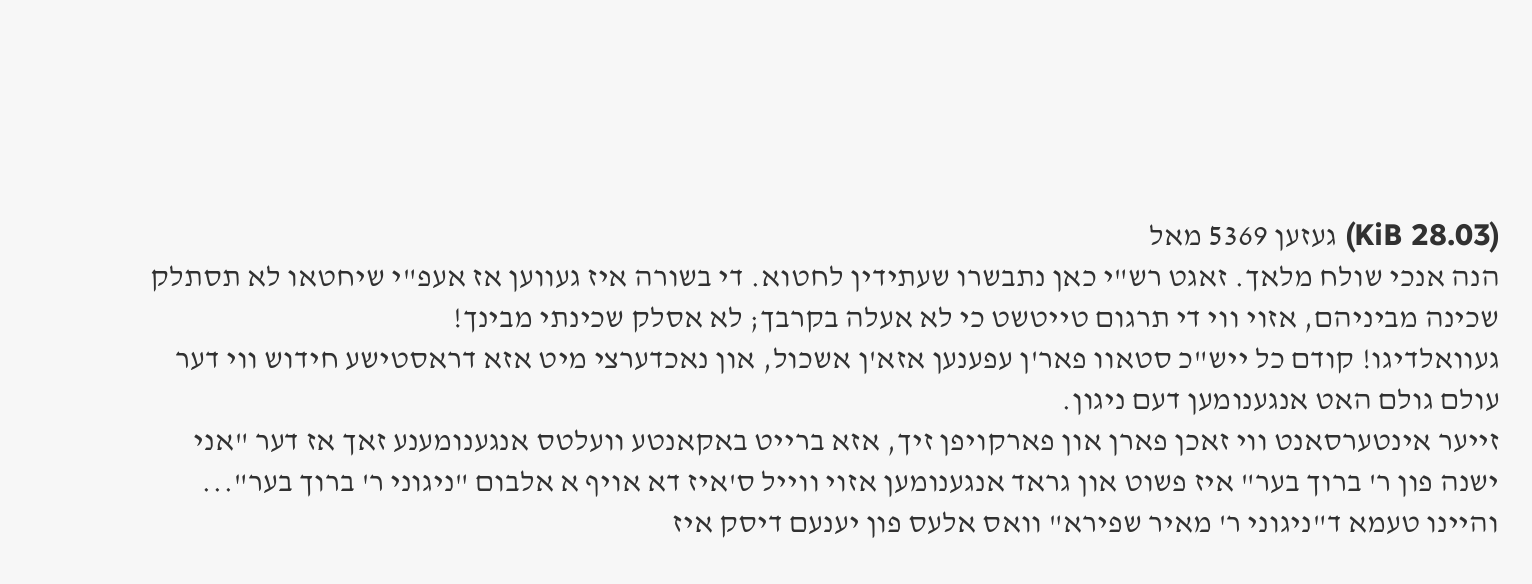(28.03 KiB) געזען 5369 מאל
הנה אנכי שולח מלאך. זאגט רש"י כאן נתבשרו שעתידין לחטוא. די בשורה איז געווען אז אעפ"י שיחטאו לא תסתלק שכינה מביניהם, אזוי ווי די תרגום טייטשט כי לא אעלה בקרבך; לא אסלק שכינתי מבינך!
געוואלדיגו! קודם כל ייש"כ סטאוו פאר'ן עפענען אזא'ן אשכול, און נאכדערצי מיט אזא דראסטישע חידוש ווי דער עולם גולם האט אנגענומען דעם ניגון.
זייער אינטערסאנט ווי זאכן פארן און פארקויפן זיך, אזא ברייט באקאנטע וועלטס אנגענומענע זאך אז דער "אני ישנה פון ר' ברוך בער" איז פשוט און גראד אנגענומען אזוי ווייל ס'איז דא אויף א אלבום "ניגוני ר' ברוך בער"... והיינו טעמא ד"ניגוני ר' מאיר שפירא" וואס אלעס פון יענעם דיסק איז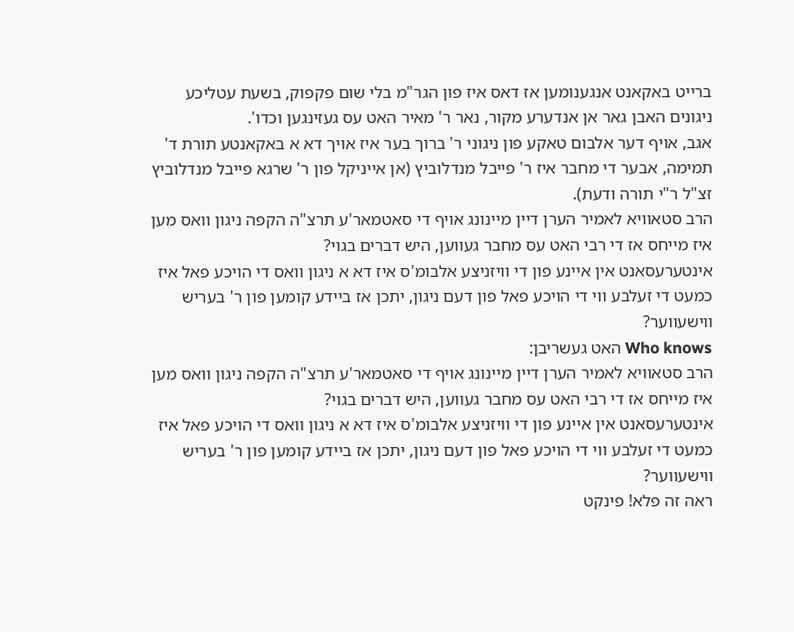ברייט באקאנט אנגענומען אז דאס איז פון הגר"מ בלי שום פקפוק, בשעת עטליכע ניגונים האבן גאר אן אנדערע מקור, נאר ר' מאיר האט עס געזינגען וכדו'.
אגב, אויף דער אלבום טאקע פון ניגוני ר' ברוך בער איז אויך דא א באקאנטע תורת ד' תמימה, אבער די מחבר איז ר' פייבל מנדלוביץ (אן אייניקל פון ר' שרגא פייבל מנדלוביץ זצ"ל ר"י תורה ודעת).
הרב סטאוויא לאמיר הערן דיין מיינונג אויף די סאטמאר'ע תרצ"ה הקפה ניגון וואס מען איז מייחס אז די רבי האט עס מחבר געווען, היש דברים בגוי?
אינטערעסאנט אין איינע פון די וויזניצע אלבומ'ס איז דא א ניגון וואס די הויכע פאל איז כמעט די זעלבע ווי די הויכע פאל פון דעם ניגון, יתכן אז ביידע קומען פון ר' בעריש ווישעווער?
Who knows האט געשריבן:
הרב סטאוויא לאמיר הערן דיין מיינונג אויף די סאטמאר'ע תרצ"ה הקפה ניגון וואס מען איז מייחס אז די רבי האט עס מחבר געווען, היש דברים בגוי?
אינטערעסאנט אין איינע פון די וויזניצע אלבומ'ס איז דא א ניגון וואס די הויכע פאל איז כמעט די זעלבע ווי די הויכע פאל פון דעם ניגון, יתכן אז ביידע קומען פון ר' בעריש ווישעווער?
ראה זה פלא! פינקט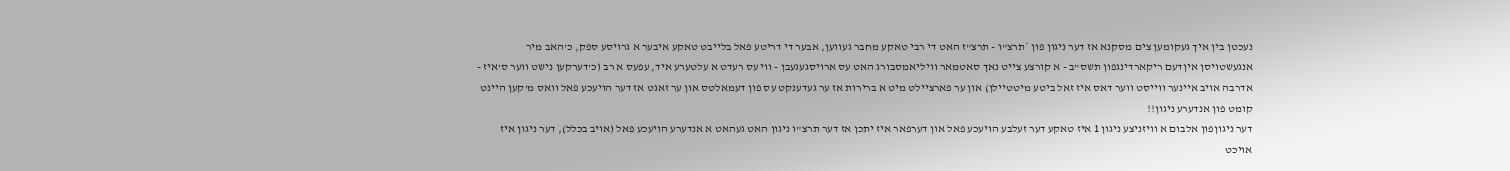נעכטן בין איך געקומען צים מסקנא אז דער ניגון פון *תרצ"ו - תרצ"ז האט די רבי טאקע מחבר געווען, אבער די דריטע פאל בלייבט טאקע איבער א גרויסע ספק, כ'האב מיר אנגעשטויסן איןדעם ריקארדינגפון תשס"ב - א קורצע צייט נאך סאטמאר וויליאמסבורג האט עס ארויסגעגעבן - ווי עס רעדט א עלטערע איד, עפעס א רב (כ'דערקען נישט ווער ס'איז - אדרבה אויב איינער ווייסט ווער דאס איז זאל ביטע מיטטיילן) און ער פארציילט מיט א ברירות אז ער געדענקט עס פון דעמאלטס און ער זאגט אז דער הויעכע פאל וואס מ'קען היינט קומט פון אנדערע ניגון!!
דער ניגוןפון אלבום א וויזניצע ניגון 1 איז טאקע דער זעלבע הויעכע פאל און דערפאר איז יתכן אז דער תרצ"ו ניגון האט געהאט א אנדערע הויעכע פאל (אויב בכלל), דער ניגון איז אויכט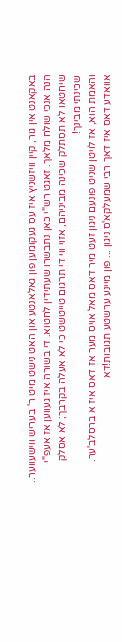באקאנט אין גור, קיין וויזשניץ איז עס געקומען פון גאלאנטע און האט נישט מיט ר' בעריש ווישעווער..
הנה אנכי שולח מלאך. זאגט רש"י כאן נתבשרו שעתידין לחטוא. די בשורה איז געווען אז אעפ"י שיחטאו לא תסתלק שכינה מביניהם, אזוי ווי די תרגום טייטשט כי לא אעלה בקרבך; לא אסלק שכינתי מבינך!
והאמת הוא, אז לויטן שניט פונעם ניגון זעט מיר דאס מאל אויס מער אז דאס איז א ברסלב'ער.
אוואדע דאס איז דאך רבי שמעלקא'ס ניגון ... פון מיינע ערשטע תגובות!דא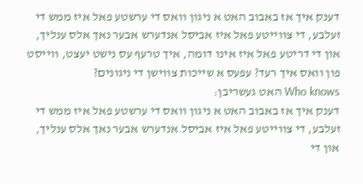דענק איך אז באבוב האט א ניגון וואס די ערשטע פאל איז ממש די זעלבע, די צווייטע פאל איז אביסל אנדערש אבער נאך אלס ענליך, און די דריטע פאל איז אינו דומה, איך טרעף עס נישט יעצט, ווייסט פון וואס איך רעד? עפעס א שייכות צווישן די ניגונים?
Who knows האט געשריבן:
דענק איך אז באבוב האט א ניגון וואס די ערשטע פאל איז ממש די זעלבע, די צווייטע פאל איז אביסל אנדערש אבער נאך אלס ענליך, און די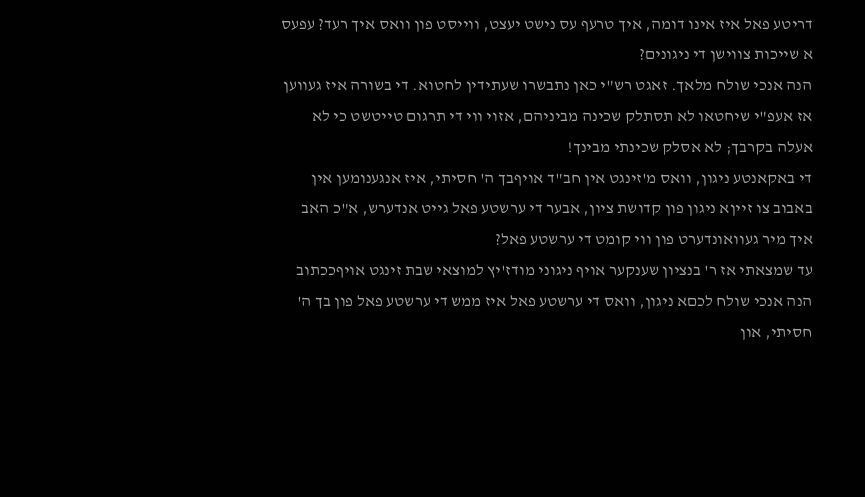דריטע פאל איז אינו דומה, איך טרעף עס נישט יעצט, ווייסט פון וואס איך רעד? עפעס א שייכות צווישן די ניגונים?
הנה אנכי שולח מלאך. זאגט רש"י כאן נתבשרו שעתידין לחטוא. די בשורה איז געווען אז אעפ"י שיחטאו לא תסתלק שכינה מביניהם, אזוי ווי די תרגום טייטשט כי לא אעלה בקרבך; לא אסלק שכינתי מבינך!
די באקאנטע ניגון, וואס מ'זינגט אין חב"ד אויףבך ה' חסיתי, איז אנגענומען אין באבוב צו זייןא ניגון פון קדושת ציון, אבער די ערשטע פאל גייט אנדערש, א"כ האב איך מיר געוואונדערט פון ווי קומט די ערשטע פאל?
עד שמצאתי אז ר' בנציון שענקער אויף ניגוני מודז'יץ למוצאי שבת זינגט אויףככתוב הנה אנכי שולח לכםא ניגון, וואס די ערשטע פאל איז ממש די ערשטע פאל פון בך ה' חסיתי, און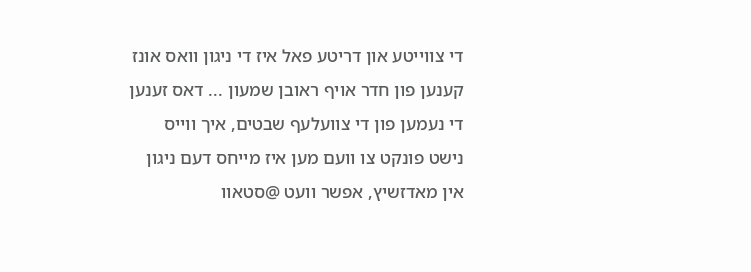די צווייטע און דריטע פאל איז די ניגון וואס אונז קענען פון חדר אויף ראובן שמעון ... דאס זענען די נעמען פון די צוועלעף שבטים, איך ווייס נישט פונקט צו וועם מען איז מייחס דעם ניגון אין מאדזשיץ, אפשר וועט @סטאוו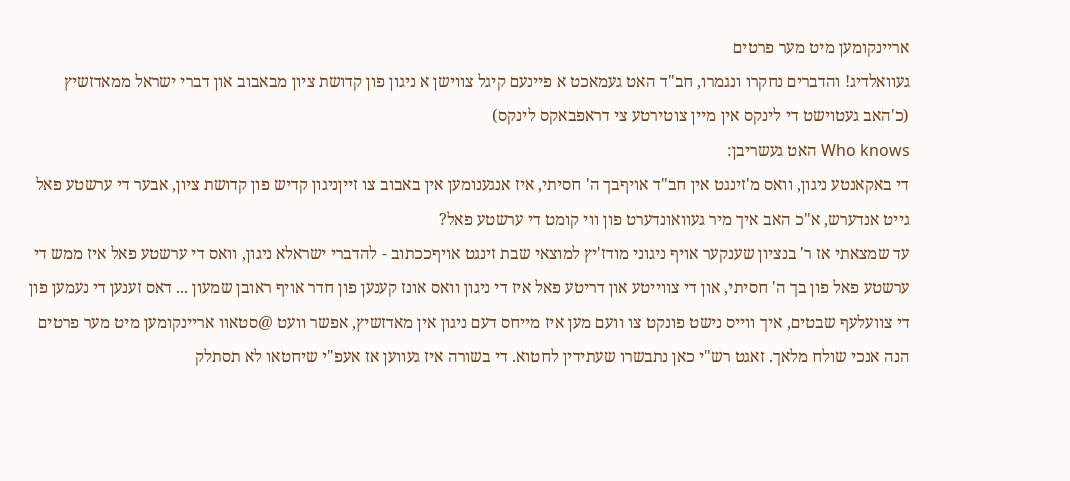אריינקומען מיט מער פרטים
געוואלדיג! והדברים נחקרו ונגמרו, חב"ד האט געמאכט א פיינעם קיגל צווישן א ניגון פון קדושת ציון מבאבוב און דברי ישראל ממאדזשיץ
(כ'האב געטוישט די לינקס אין מיין צוטירטע צי דראפבאקס לינקס)
Who knows האט געשריבן:
די באקאנטע ניגון, וואס מ'זינגט אין חב"ד אויףבך ה' חסיתי, איז אנגענומען אין באבוב צו זייןניגון קדיש פון קדושת ציון, אבער די ערשטע פאל גייט אנדערש, א"כ האב איך מיר געוואונדערט פון ווי קומט די ערשטע פאל?
עד שמצאתי אז ר' בנציון שענקער אויף ניגוני מודז'יץ למוצאי שבת זינגט אויףככתוב - להדברי ישראלא ניגון, וואס די ערשטע פאל איז ממש די ערשטע פאל פון בך ה' חסיתי, און די צווייטע און דריטע פאל איז די ניגון וואס אונז קענען פון חדר אויף ראובן שמעון ... דאס זענען די נעמען פון די צוועלעף שבטים, איך ווייס נישט פונקט צו וועם מען איז מייחס דעם ניגון אין מאדזשיץ, אפשר וועט @סטאוו אריינקומען מיט מער פרטים
הנה אנכי שולח מלאך. זאגט רש"י כאן נתבשרו שעתידין לחטוא. די בשורה איז געווען אז אעפ"י שיחטאו לא תסתלק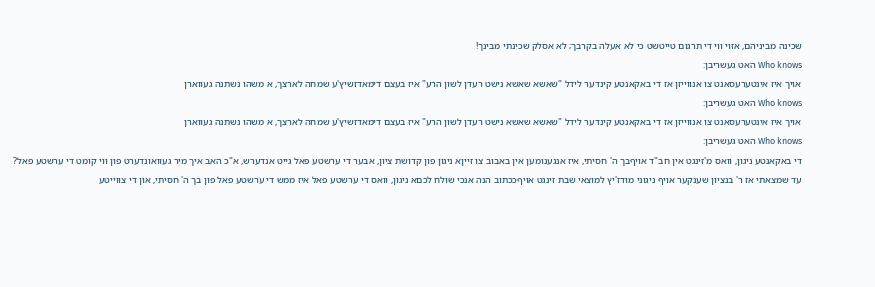שכינה מביניהם, אזוי ווי די תרגום טייטשט כי לא אעלה בקרבך; לא אסלק שכינתי מבינך!
Who knows האט געשריבן:
אויך איז אינטערעסאנט צו אנווייזן אז די באקאנטע קינדער לידל "שאשא שאשא נישט רעדן לשון הרע" איז בעצם דימאדזשיץ'ע שמחה לארצך, א משהו נשתנה געווארן
Who knows האט געשריבן:
אויך איז אינטערעסאנט צו אנווייזן אז די באקאנטע קינדער לידל "שאשא שאשא נישט רעדן לשון הרע" איז בעצם דימאדזשיץ'ע שמחה לארצך, א משהו נשתנה געווארן
Who knows האט געשריבן:
די באקאנטע ניגון, וואס מ'זינגט אין חב"ד אויףבך ה' חסיתי, איז אנגענומען אין באבוב צו זייןא ניגון פון קדושת ציון, אבער די ערשטע פאל גייט אנדערש, א"כ האב איך מיר געוואונדערט פון ווי קומט די ערשטע פאל?
עד שמצאתי אז ר' בנציון שענקער אויף ניגוני מודז'יץ למוצאי שבת זינגט אויףככתוב הנה אנכי שולח לכםא ניגון, וואס די ערשטע פאל איז ממש די ערשטע פאל פון בך ה' חסיתי, און די צווייטע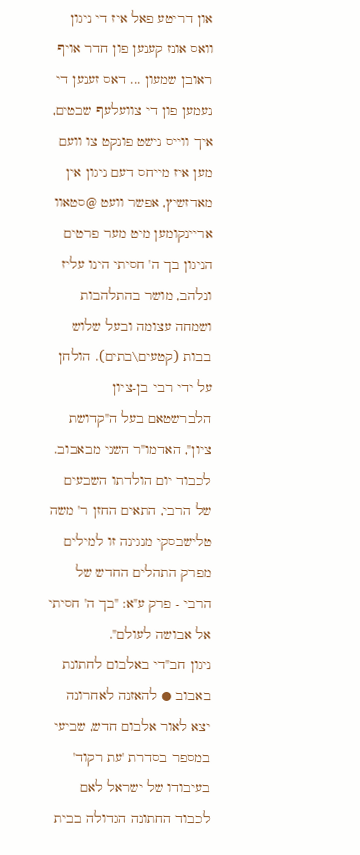און דריטע פאל איז די ניגון וואס אונז קענען פון חדר אויף ראובן שמעון ... דאס זענען די נעמען פון די צוועלעף שבטים, איך ווייס נישט פונקט צו וועם מען איז מייחס דעם ניגון אין מאדזשיץ, אפשר וועט @סטאוו אריינקומען מיט מער פרטים
הניגון בך ה' חסיתי הינו עליז ונלהב, מושר בהתלהבות ושמחה עצומה ובעל שלוש בבות (קטעים\בתים). הולחן על ידי רבי בן-ציון הלברשטאם בעל ה"קדושת ציון", האדמו"ר השני מבאבוב.
לכבוד יום הולדתו השבעים של הרבי, התאים החזן ר' משה טלישבסקי מנגינה זו למילים מפרק התהלים החדש של הרבי - פרק ע"א: "בך ה' חסיתי אל אבושה לעולם".
ניגון חב"די באלבום לחתונת באבוב ● להאזנה לאחרונה יצא לאור אלבום חדש, שביעי במספר בסדרת 'עת רקוד' בעיבודו של ישראל לאם לכבוד החתונה הגדולה בבית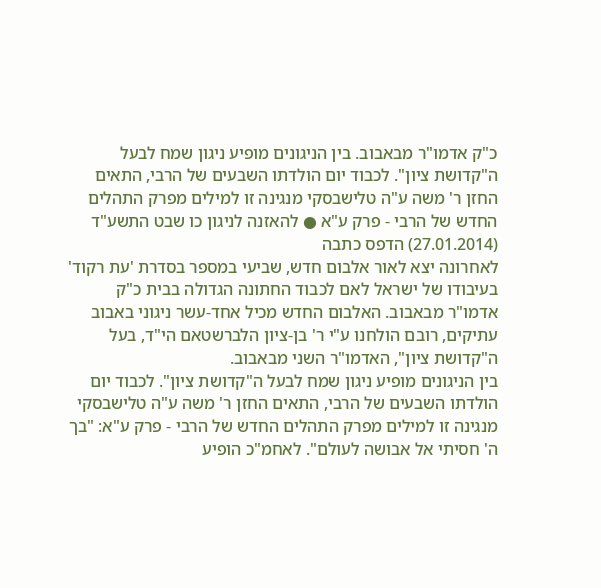כ"ק אדמו"ר מבאבוב. בין הניגונים מופיע ניגון שמח לבעל ה"קדושת ציון". לכבוד יום הולדתו השבעים של הרבי, התאים החזן ר' משה ע"ה טלישבסקי מנגינה זו למילים מפרק התהלים החדש של הרבי - פרק ע"א ● להאזנה לניגון כו שבט התשע"ד (27.01.2014) הדפס כתבה
לאחרונה יצא לאור אלבום חדש, שביעי במספר בסדרת 'עת רקוד' בעיבודו של ישראל לאם לכבוד החתונה הגדולה בבית כ"ק אדמו"ר מבאבוב. האלבום החדש מכיל אחד-עשר ניגוני באבוב עתיקים, רובם הולחנו ע"י ר' בן-ציון הלברשטאם הי"ד, בעל ה"קדושת ציון", האדמו"ר השני מבאבוב.
בין הניגונים מופיע ניגון שמח לבעל ה"קדושת ציון". לכבוד יום הולדתו השבעים של הרבי, התאים החזן ר' משה ע"ה טלישבסקי מנגינה זו למילים מפרק התהלים החדש של הרבי - פרק ע"א: "בך ה' חסיתי אל אבושה לעולם". לאחמ"כ הופיע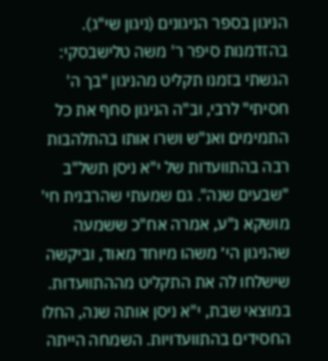הניגון בספר הניגונים (ניגון שי"ג).
בהזדמנות סיפר ר' משה טלישבסקי: הגשתי בזמנו תקליט מהניגון "בך ה' חסיתי" לרבי, וב"ה הניגון סחף את כל התמימים ואנ"ש ושרו אותו בהתלהבות רבה בהתוועדות של י"א ניסן תשל"ב "שבעים שנה". גם שמעתי שהרבנית חי' מושקא נ"ע, אמרה אח"כ ששמעה שהניגון הי׳ משהו מיוחד מאוד, וביקשה שישלחו לה את התקליט מההתוועדות.
במוצאי שבת, י"א ניסן אותה שנה, החלו החסידים בהתוועדויות. השמחה הייתה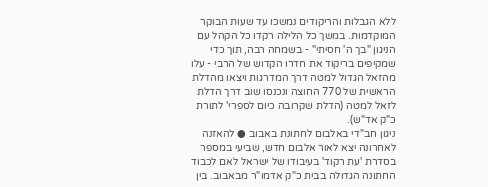ללא הגבלות והריקודים נמשכו עד שעות הבוקר המוקדמות. במשך כל הלילה רקדו כל הקהל עם הניגון "בך ה' חסיתי" - בשמחה רבה, תוך כדי שמקיפים בריקוד את חדרו הקדוש של הרבי - עלו מהזאל הגדול למטה דרך המדרגות ויצאו מהדלת הראשית של 770 החוצה ונכנסו שוב דרך הדלת לזאל למטה (הדלת שקרובה כיום לספרי' לתורת כ"ק אד"ש).
ניגון חב"די באלבום לחתונת באבוב ● להאזנה לאחרונה יצא לאור אלבום חדש, שביעי במספר בסדרת 'עת רקוד' בעיבודו של ישראל לאם לכבוד החתונה הגדולה בבית כ"ק אדמו"ר מבאבוב. בין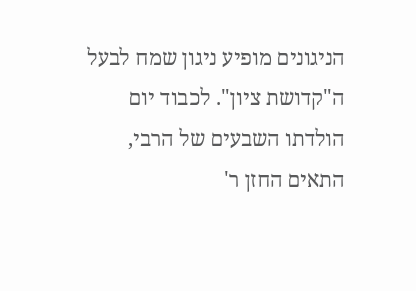הניגונים מופיע ניגון שמח לבעל ה"קדושת ציון". לכבוד יום הולדתו השבעים של הרבי, התאים החזן ר'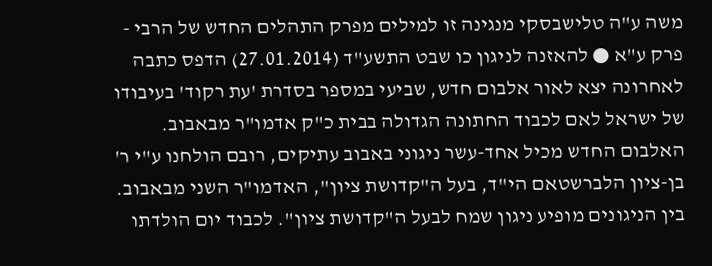משה ע"ה טלישבסקי מנגינה זו למילים מפרק התהלים החדש של הרבי - פרק ע"א ● להאזנה לניגון כו שבט התשע"ד (27.01.2014) הדפס כתבה
לאחרונה יצא לאור אלבום חדש, שביעי במספר בסדרת 'עת רקוד' בעיבודו של ישראל לאם לכבוד החתונה הגדולה בבית כ"ק אדמו"ר מבאבוב. האלבום החדש מכיל אחד-עשר ניגוני באבוב עתיקים, רובם הולחנו ע"י ר' בן-ציון הלברשטאם הי"ד, בעל ה"קדושת ציון", האדמו"ר השני מבאבוב.
בין הניגונים מופיע ניגון שמח לבעל ה"קדושת ציון". לכבוד יום הולדתו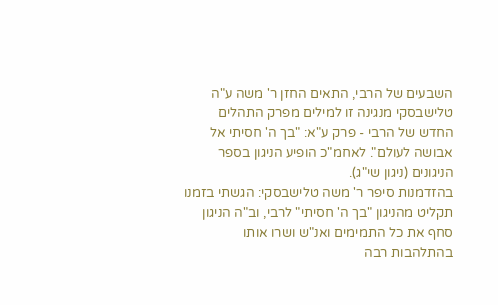השבעים של הרבי, התאים החזן ר' משה ע"ה טלישבסקי מנגינה זו למילים מפרק התהלים החדש של הרבי - פרק ע"א: "בך ה' חסיתי אל אבושה לעולם". לאחמ"כ הופיע הניגון בספר הניגונים (ניגון שי"ג).
בהזדמנות סיפר ר' משה טלישבסקי: הגשתי בזמנו תקליט מהניגון "בך ה' חסיתי" לרבי, וב"ה הניגון סחף את כל התמימים ואנ"ש ושרו אותו בהתלהבות רבה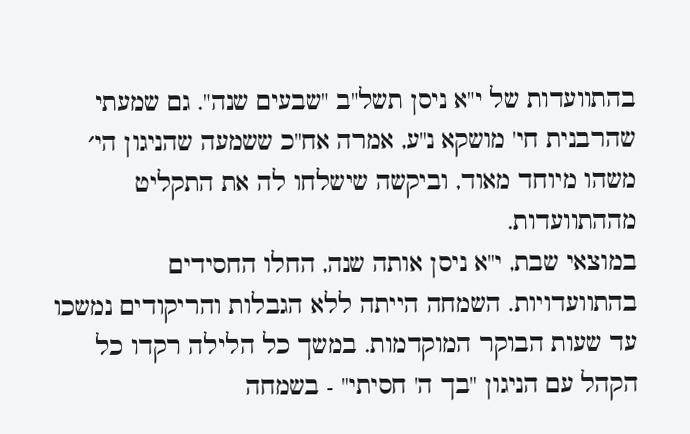בהתוועדות של י"א ניסן תשל"ב "שבעים שנה". גם שמעתי שהרבנית חי' מושקא נ"ע, אמרה אח"כ ששמעה שהניגון הי׳ משהו מיוחד מאוד, וביקשה שישלחו לה את התקליט מההתוועדות.
במוצאי שבת, י"א ניסן אותה שנה, החלו החסידים בהתוועדויות. השמחה הייתה ללא הגבלות והריקודים נמשכו עד שעות הבוקר המוקדמות. במשך כל הלילה רקדו כל הקהל עם הניגון "בך ה' חסיתי" - בשמחה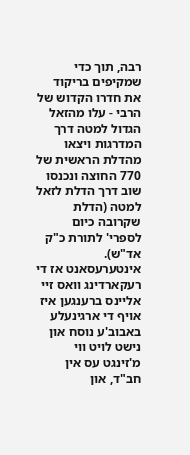רבה, תוך כדי שמקיפים בריקוד את חדרו הקדוש של הרבי - עלו מהזאל הגדול למטה דרך המדרגות ויצאו מהדלת הראשית של 770 החוצה ונכנסו שוב דרך הדלת לזאל למטה (הדלת שקרובה כיום לספרי' לתורת כ"ק אד"ש).
אינטערעסאנט אז די רעקארדינג וואס זיי אליינס ברענגען איז אויף די ארגינעלע באבוב'ע נוסח און נישט לויט ווי מ'זינגט עס אין חב"ד, און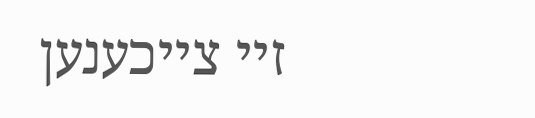זיי צייכענען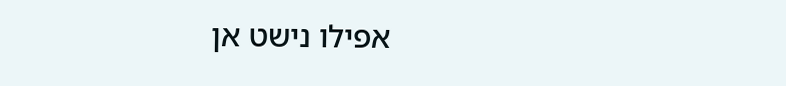אפילו נישט אן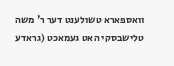וואספארא טשולענט דער ר' משה טלישבסקי האט געמאכט (גראדע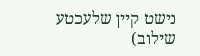נישט קיין שלעכטע שילוב)